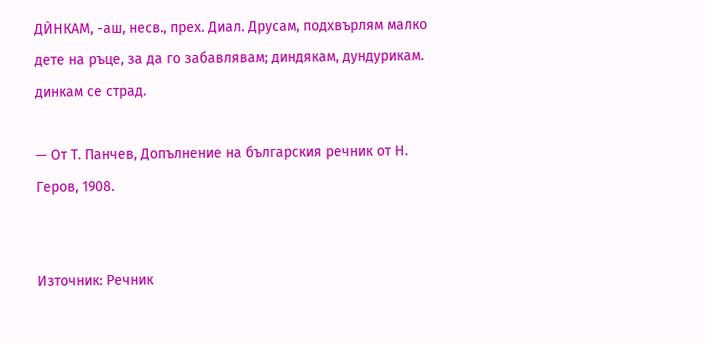ДЍНКАМ, -аш, несв., прех. Диал. Друсам, подхвърлям малко дете на ръце, за да го забавлявам; диндякам, дундурикам. динкам се страд.

— От Т. Панчев, Допълнение на българския речник от Н. Геров, 1908.


Източник: Речник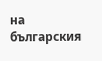на българския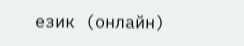език (онлайн)